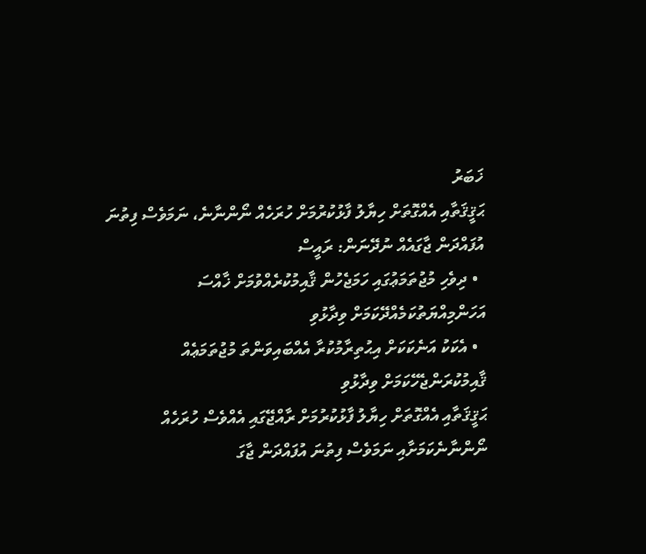ޚަބަރު
ޙަޤީޤަތާއި އެއްގޮތަށް ހިޔާލު ފާޅުކުރުމަށް ހުރަހެއް ނޯންނާނެ، ނަމަވެސް ފިތުނަ އުފައްދަން ޖާގައެއް ނުދޭނަން: ރައީސް
  • ދިވެހި މުޖުތަމަޢުގައި ހަމަޖެހުން ޤާއިމުކުރެއްވުމަށް ޚާއްސަ އަހަންމިއްޔަތުކަމެއްދޭކަމަށް ވިދާޅުވި
  • އެކަކު އަނެކަކަށް އިޙުތިރާމުކުރާ އެއްބައިވަންތަ މުޖުތަމަޢެއް ޤާއިމުކުރަންޖެހޭކަމަށް ވިދާޅުވި
ޙަޤީޤަތާއި އެއްގޮތަށް ހިޔާލު ފާޅުކުރުމަށް ރާއްޖޭގައި އެއްވެސް ހުރަހެއް ނޯންނާނެކަމަށާއި ނަމަވެސް ފިތުނަ އުފައްދަން ޖާގަ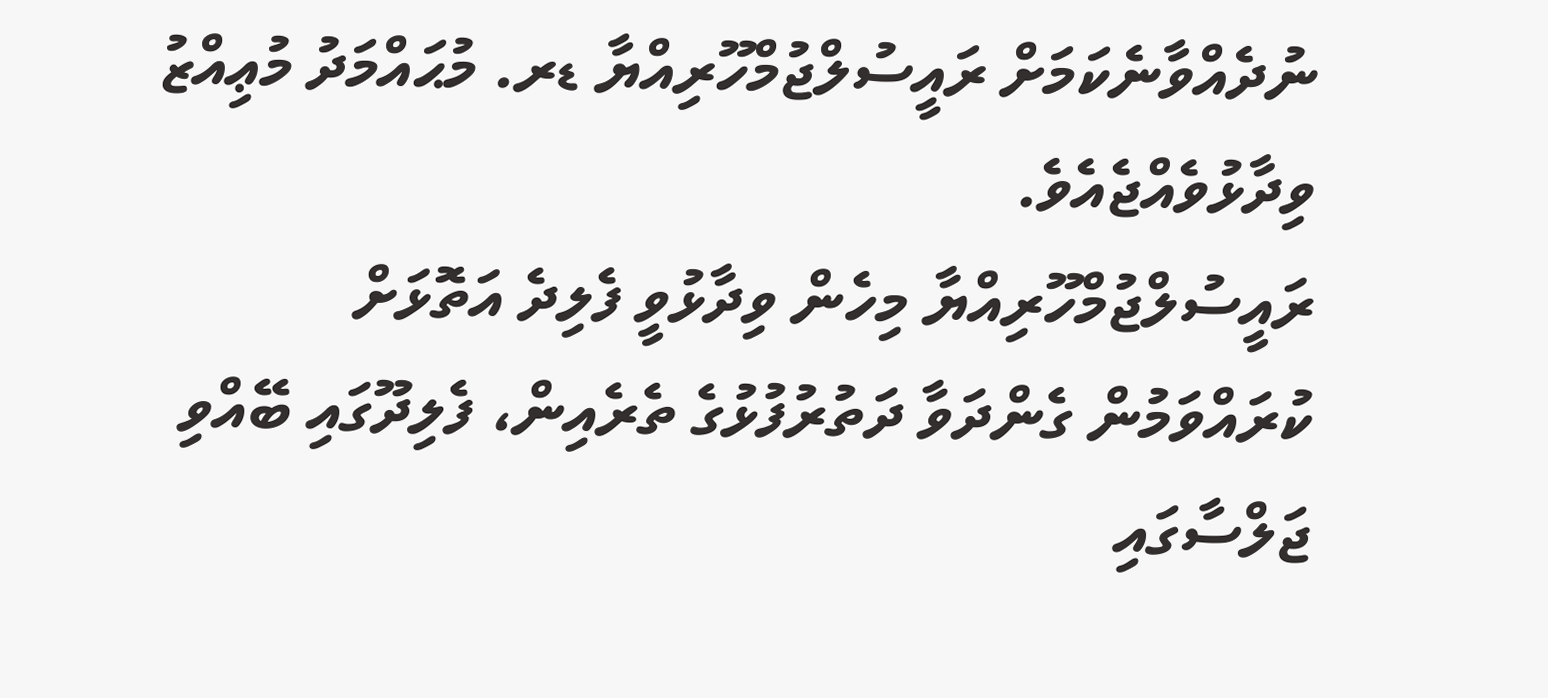ނުދެއްވާނެކަމަށް ރައީސުލްޖުމްހޫރިއްޔާ ޑރ. މުޙައްމަދު މުޢިއްޒު ވިދާޅުވެއްޖެއެވެ.
ރައީސުލްޖުމްހޫރިއްޔާ މިހެން ވިދާޅުވީ ފެލިދެ އަތޮޅަށް ކުރައްވަމުން ގެންދަވާ ދަތުރުފުޅުގެ ތެރެއިން، ފެލިދޫގައި ބޭއްވި ޖަލްސާގައި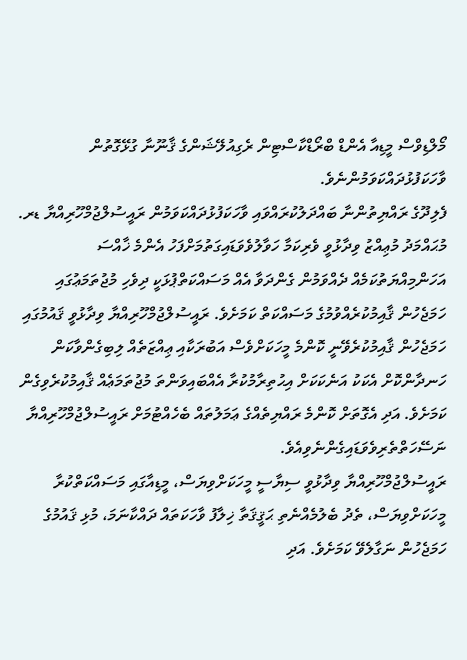މޯލްޑިވްސް މީޑިއާ އެންޑް ބްރޯޑްކާސްޓިން ރެގިއުލޭޝަންގެ ޤާނޫނާ ގުޅޭގޮތުން ވާހަކަފުޅުދައްކަވަމުންނެވެ.
ފެލިދޫގެ ރައްޔިތުންނާ ބައްދަލުކުރައްވައި ވާހަކަފުޅުދައްކަވަމުން ރައީސުލްޖުމްހޫރިއްޔާ ޑރ. މުޙައްމަދު މުޢިއްޒު ވިދާޅުވީ ވެރިކަމާ ހަވާލުވެވަޑައިގަތުމަށްފަހު އެންމެ ޚާއްސަ އަހަންމިއްޔަތުކަމެއް ދެއްވަމުން ގެންދަވާ އެއް މަސައްކަތްޕުޅަކީ ދިވެހި މުޖުތަމަޢުގައި ހަމަޖެހުން ޤާއިމުކުރެއްވުމުގެ މަސައްކަތް ކަމަށެވެ. ރައީސުލްޖުމްހޫރިއްޔާ ވިދާޅުވީ ޤައުމުގައި ހަމަޖެހުން ޤާއިމުކުރެވޭނީ ކޮންމެ މީހަކަށްވެސް އަބުރަކާއި ޢިއްޒަތެއް ލިބިގެންވާކަން ހަނދާންކޮށް އެކަކު އަނެކަކަށް އިޙުތިރާމުކުރާ އެއްބައިވަންތަ މުޖުތަމަޢެއް ޤާއިމުކުރެވިގެން ކަމަށެވެ. އަދި އެގޮތަށް ކޮންމެ ރައްޔިތެއްގެ ޢަމަލުތައް ބެހެއްޓުމަށް ރައީސުލްޖުމްހޫރިއްޔާ ނަސޭހަތްތެރިވެވަޑައިގެންނެވިއެވެ.
ރައީސުލްޖުމްހޫރިއްޔާ ވިދާޅުވީ ސިޔާސީ މީހަކަށްވިޔަސް، މީޑިއާގައި މަސައްކަތްކުރާ މީހަކަށްވިޔަސް، ތެދު ބެލުމެއްނެތި ޙަޤީޤަތާ ޚިލާފު ވާހަކަތައް ދައްކާނަމަ، މުޅި ޤައުމުގެ ހަމަޖެހުން ނަގާލެވޭ ކަމަށެވެ. އަދި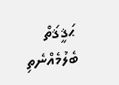ޙަޤީޤަތް ބެލުމެއްނެތި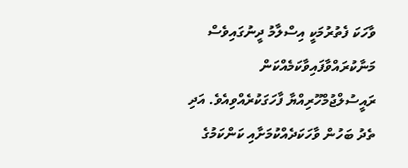ވާހަކަ ފެތުރުމަކީ އިސްލާމު ދީނުގައިވެސް މަނާކުރައްވާފައިވާކަމެއްކަން ރައީސުލްޖުމްހޫރިއްޔާ ފާހަގަކުރެއްވިއެވެ. އަދި ތެދު ބަހުން ވާހަކަދެއްކުމަށާއި ކަންކަމުގެ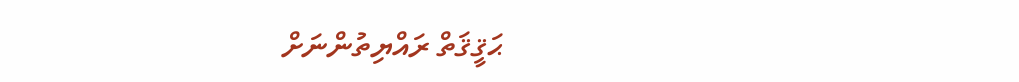ޙަޤީޤަތް ރައްޔިތުންނަށް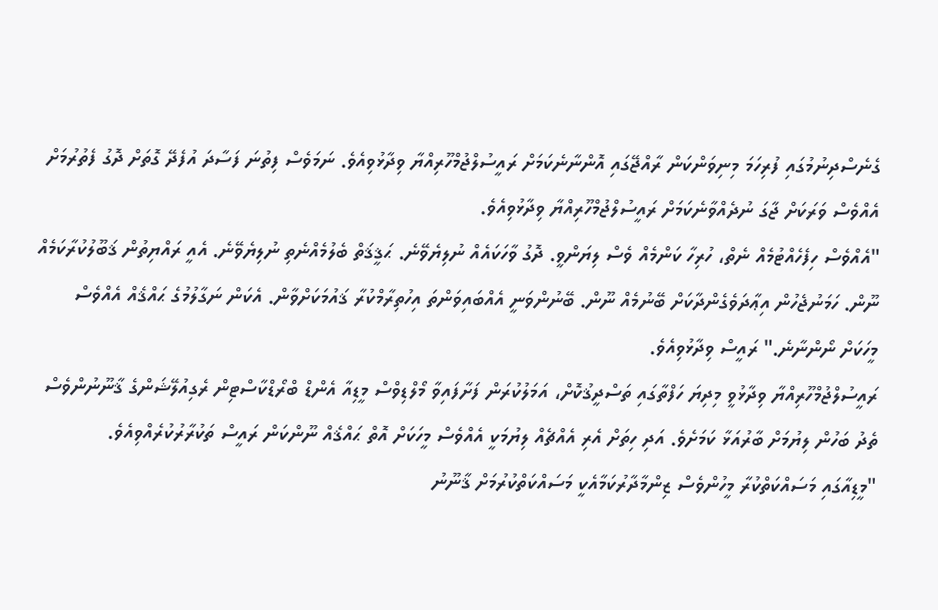ގެނެސްދިނުމުގައި ފުރިހަމަ މިނިވަންކަން ރާއްޖޭގައި އޮންނާނެކަމަށް ރައީސުލްޖުމްހޫރިއްޔާ ވިދާޅުވިއެވެ. ނަމަވެސް ފިތުނަ ފަސާދަ އުފެދޭ ގޮތަށް ދޮގު ފެތުރުމަށް އެއްވެސް ވަރަކަށް ޖާގަ ނުދެއްވާނެކަމަށް ރައީސުލްޖުމްހޫރިއްޔާ ވިދާޅުވިއެވެ.
"އެއްވެސް ހިފެހެއްޓުމެއް ނެތް، ހުރިހާ ކަންމެއް ވެސް ލިޔަންވީ. ދޮގު ވާހަކައެއް ނުލިޔެވޭނެ. ޙަޤީޤަތް ބެލުމެއްނެތި ނުލިޔެވޭނެ. އެއީ ރައްޔިތުން ޤަބޫލުކުރާކަމެއް ނޫން. ހަމަނުޖެހުން އިޢާދަވެގެންދާކަށް ބޭނުމެއް ނޫން. ބޭނުންވަނީ އެއްބައިވަންތަ އިހުތިރާމްކުރާ ޤައުމަކަށްވާން. އެކަން ނަގާލުމުގެ ޙައްޤެއް އެއްވެސް މީހަކަށް ނޯންނާނެ." ރައީސް ވިދާޅުވިއެވެ.
ރައީސުލްޖުމްހޫރިއްޔާ ވިދާޅުވީ މިދިޔަ ހަފްތާގައި ތަސްދީޤުކޮށް، އަމަލުކުރަން ފަށާފައިވާ މޯލްޑިވްސް މީޑިއާ އެންޑް ބްރޯޑްކާސްޓިން ރެގިއުލޭޝަންގެ ޤާނޫނުންވެސް ތެދު ބަހުން ލިޔުމަށް ބާރުއަޅާ ކަމަށެވެ. އަދި ހިތަށް އެރި އެއްޗެއް ލިޔުމަކީ އެއްވެސް މީހަކަށް އޮތް ޙައްޤެއް ނޫންކަން ރައީސް ތަކުރާރުކުރެއްވިއެވެ.
"މީޑިއާގައި މަސައްކަތްކުރާ މީހުންވެސް ޒިންމާދާރުކަމާއެކީ މަސައްކަތްކުރުމަށް ޤާނޫނު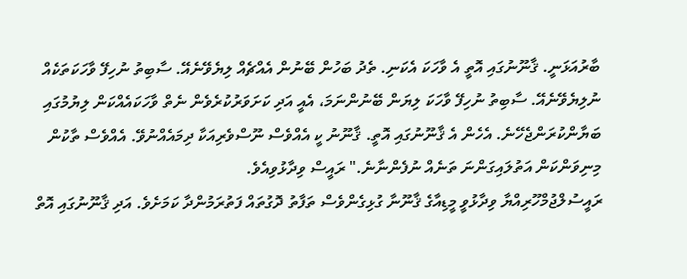ބާރުއަޅަނީ. ޤާނޫނުގައި އޮތީ އެ ވާހަކަ އެކަނި. ތެދު ބަހުން ބޭނުން އެއްޗެއް ލިޔެވޭނެއޭ. ސާބިތު ނުހިފޭ ވާހަކަތަކެއް ނުލިޔެވޭނެއޭ. ސާބިތު ނުހިފޭ ވާހަކަ ލިޔަން ބޭނުންނަމަ، އެއީ އަދި ކަށަވަރުކުރެވެން ނެތް ވާހަކައެއްކަން ލިޔުމުގައި ބަޔާންކުރަންޖެހޭނެ. އެހެން އެ ޤާނޫނުގައި އޮތީ. ޤާނޫނު ކީ އެއްވެސް ނޫސްވެރިއަކާ ދިމައެއްނުވޭ. އެއްވެސް ތާކުން މިނިވަންކަން އަތުލައިގަންނަ ތަނެއް ނުފެންނާނެ." ރައީސް ވިދާޅުވިއެވެ.
ރައީސުލްޖުމްހޫރިއްޔާ ވިދާޅުވީ މީޑިއާގެ ޤާނޫނާ ގުޅިގެންވެސް ތަފާތު ދޮގުތައް ފަތުރަމުންދާ ކަމަށެވެ. އަދި ޤާނޫނުގައި އޮތް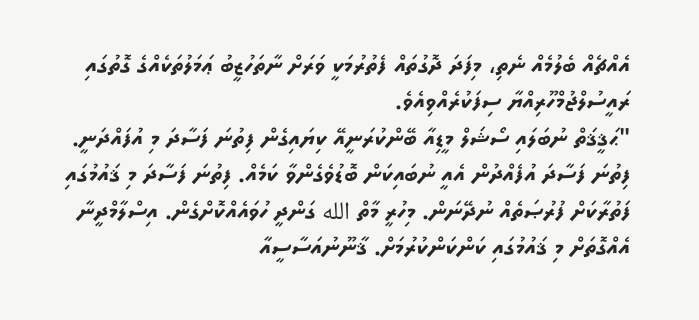އެއްޗެއް ބެލުމެއް ނެތި، މިފަދަ ދޮގުތައް ފެތުރުމަކީ ވަރަށް ނާތަހުޒީބު ޢަމަލުތަކެއްގެ ގޮތުގައި ރައީސުލްޖުމްހޫރިއްޔާ ސިފަކުރެއްވިއެވެ.
"ޙަޤީޤަތް ނުބަލައި ސޯޝަލް މީޑިއާ ބޭންކުރަނީއޭ ކިޔައިގެން ފިތުނަ ފަސާދަ މި އުފައްދަނީ. ފިތުނަ ފަސާދަ އުފެއްދުން އެއީ ނުބައިކަން ބޮޑުވެގެންވާ ކަމެއް. ފިތުނަ ފަސާދަ މި ޤައުމުގައި ފަތުރާކަށް ފުރުޞަތެއް ނުދޭނަން. މިހުރީ މާތް الله ގަންދީ ހުވައެއްކޮށްގެން. އިސްލާމްދީނާ އެއްގޮތަށް މި ޤައުމުގައި ކަންކަންކުރުމަށް. ޤާނޫނުއަސާސީއާ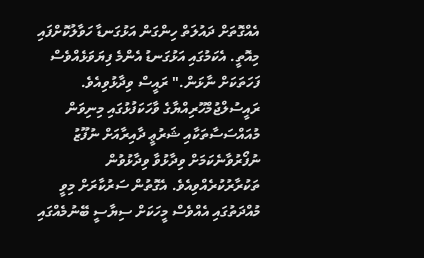އެއްގޮތަށް ދައުލަތް ހިންގަން އަޅުގަނޑާ ހަވާލުކޮށްފައި މިއޮތީ. އެކަމުގައި އަޅުގަނޑު އެންމެ ފިޔަވަޅެއްވެސް ފަހަތަކަށް ނާޅަން." ރައީސް ވިދާޅުވިއެވެ.
ރައީސުލްޖުމްހޫރިއްޔާގެ ވާހަކަފުޅުގައި މިނިވަން މުއައްސަސާތަކާއި ޝަރުޢީ ދާއިރާއަށް ނުފޫޒު ނުފޯރުވާނެކަމަށް ވިދާޅުވާ ވިދާޅުވުން ތަކުރާރުކުރެއްވިއެވެ. އެގޮތުން ސަރުކާރަށް މިވީ މުއްދަތުގައި އެއްވެސް މީހަކަށް ސިޔާސީ ބޭނުމެއްގައި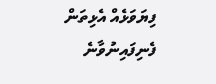ފިޔަވަޅެއް އެޅިތަން ފެނިފައިނުވާނެ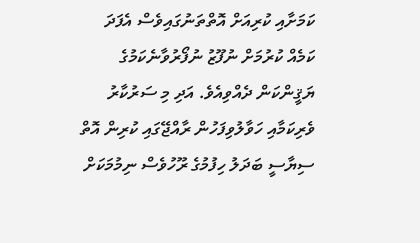ކަމަށާއި ކުރިއަށް އޮތްތަނުގައިވެސް އެފަދަ ކަމެއް ކުރުމަށް ނުފޫޒު ނުފޯރުވާނެކަމުގެ ޔަޤީންކަން ދެއްވިއެވެ. އަދި މި ސަރުކާރު ވެރިކަމާއި ހަވާލުވިފަހުން ރާއްޖޭގައި ކުރިން އޮތް ސިޔާސީ ބަދަލު ހިފުމުގެ ރޫހުވެސް ނިމުމަކަށް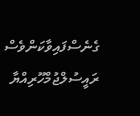ގެނެސްފައިވާކަންވެސް ރައީސުލްޖުމްހޫރިއްޔާ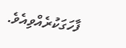ފާހަގަކުރެއްވިއެވެ.